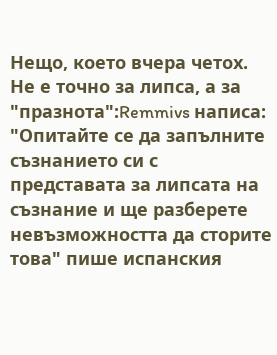Нещо, което вчера четох. Не е точно за липса, а за "празнота":Remmivs написа: "Опитайте се да запълните съзнанието си с представата за липсата на съзнание и ще разберете невъзможността да сторите това" пише испанския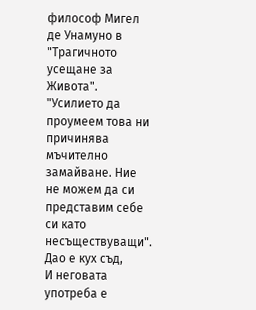философ Мигел де Унамуно в "Трагичното усещане за Живота". "Усилието да проумеем това ни причинява мъчително замайване. Ние не можем да си представим себе си като несъществуващи".
Дао е кух съд,
И неговата употреба е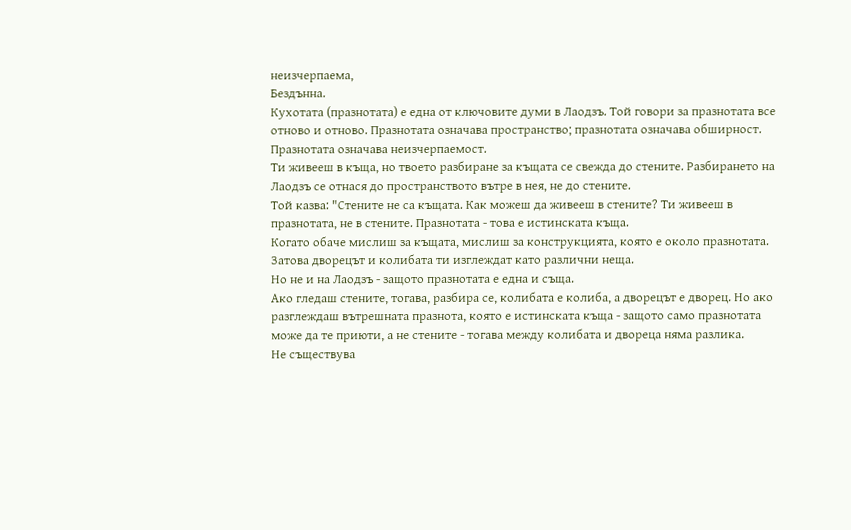неизчерпаема,
Бездънна.
Кухотата (празнотата) е една от ключовите думи в Лаодзъ. Той говори за празнотата все отново и отново. Празнотата означава пространство; празнотата означава обширност. Празнотата означава неизчерпаемост.
Ти живееш в къща, но твоето разбиране за къщата се свежда до стените. Разбирането на Лаодзъ се отнася до пространството вътре в нея, не до стените.
Той казва: "Стените не са къщата. Как можеш да живееш в стените? Ти живееш в празнотата, не в стените. Празнотата - това е истинската къща.
Когато обаче мислиш за къщата, мислиш за конструкцията, която е около празнотата. Затова дворецът и колибата ти изглеждат като различни неща.
Но не и на Лаодзъ - защото празнотата е една и съща.
Ако гледаш стените, тогава, разбира се, колибата е колиба, а дворецът е дворец. Но ако разглеждаш вътрешната празнота, която е истинската къща - защото само празнотата може да те приюти, а не стените - тогава между колибата и двореца няма разлика.
Не съществува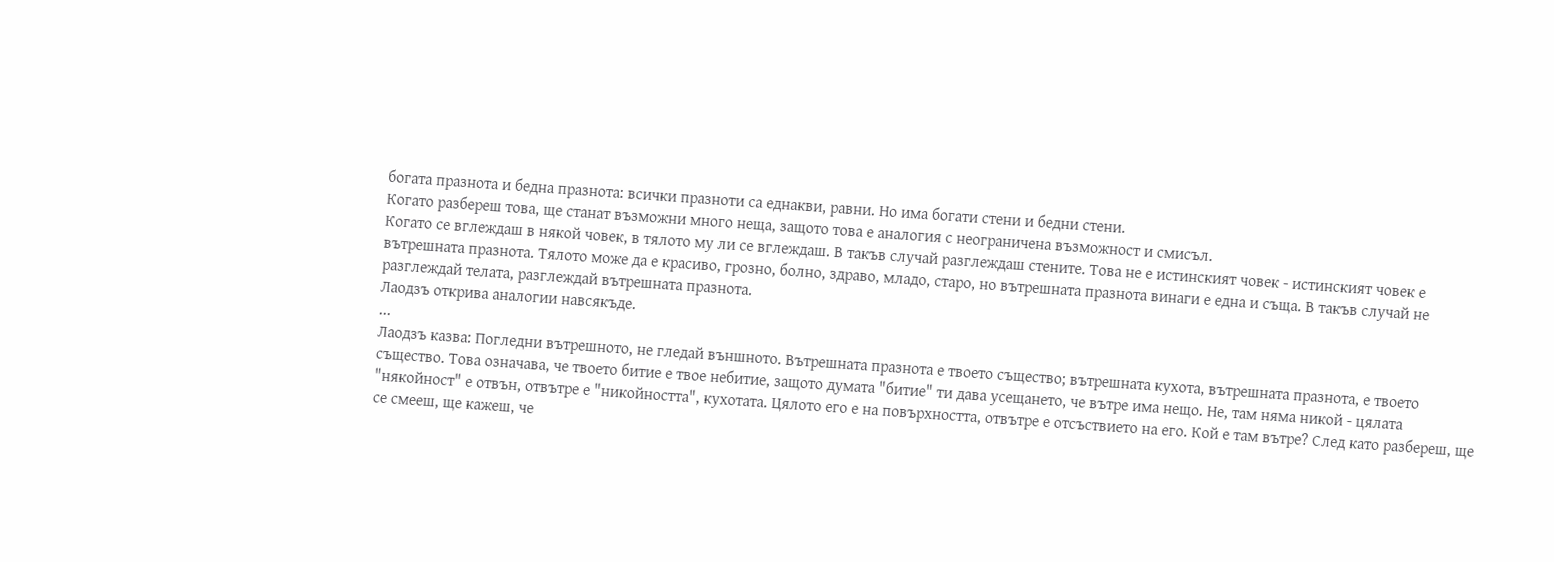богата празнота и бедна празнота: всички празноти са еднакви, равни. Но има богати стени и бедни стени.
Когато разбереш това, ще станат възможни много неща, защото това е аналогия с неограничена възможност и смисъл.
Когато се вглеждаш в някой човек, в тялото му ли се вглеждаш. В такъв случай разглеждаш стените. Това не е истинският човек - истинският човек е вътрешната празнота. Тялото може да е красиво, грозно, болно, здраво, младо, старо, но вътрешната празнота винаги е една и съща. В такъв случай не разглеждай телата, разглеждай вътрешната празнота.
Лаодзъ открива аналогии навсякъде.
...
Лаодзъ казва: Погледни вътрешното, не гледай външното. Вътрешната празнота е твоето същество; вътрешната кухота, вътрешната празнота, е твоето същество. Това означава, че твоето битие е твое небитие, защото думата "битие" ти дава усещането, че вътре има нещо. Не, там няма никой - цялата "някойност" е отвън, отвътре е "никойността", кухотата. Цялото его е на повърхността, отвътре е отсъствието на его. Кой е там вътре? След като разбереш, ще се смееш, ще кажеш, че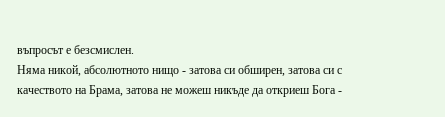въпросът е безсмислен.
Няма никой, абсолютното нищо - затова си обширен, затова си с качеството на Брама, затова не можеш никъде да откриеш Бога -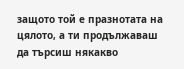защото той е празнотата на цялото, а ти продължаваш да търсиш някакво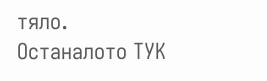тяло.
Останалото ТУК